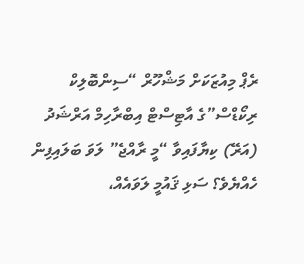ރެޕް މިއުޒަކަށް މަޝްހޫރް “ސިންބޮލިކް ރިކޯޑްސް”ގެ އާޓިސްޓް އިބްރާހިމް އަރްޝަދު (އަރޭ) ކިޔާފައިވާ “މީ ރާއްޖެ” ލަވަ ބަލައިފިން ހެއްޔެވެ؟ ސަޅި ޤައުމީ ލަވައެއް،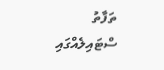ތަފާތު ސްޓައިލެއްގައި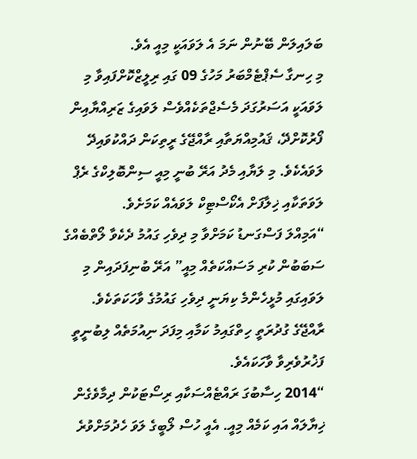ބަލައިލަން ބޭނުން ނަމަ އެ ލަވައަކީ މިއީ އެވެ.
މި ހިނގާ ސެޕްޓެމްބަރު މަހުގެ 09 ގައި ރިލީޒްކޮށްފައިވާ މި ލަވައަކީ އަސަރުގަދަ މެސެޖްތަކެއްވެސް ލަވައިގެ ޒަރިއްޔާއިން ފޯރުކޮށްދޭ، ޤައުމިއްޔަތާއި ރާއްޖޭގެ ރީތިކަން ދައްކުވައިދޭ ލަވައެކެވެ. މި ލަޔާއި މެދު އަރޭ ބުނީ މިއީ ސިންބޮލިކްގެ ރެޕް ލަވަތަކާއި ޚިލާފަށް އެކޯސްޓިކް ލަވައެއް ކަމަށެވެ.
“އަމިއްލަ ފަސްގަނޑު ކަމަށްވާ މި ދިވެހި ގައުމު ދެކެވާ ލޯތްބެއްގެ ސަބަބުން ކުރި މަސައްކަތެއް މިއީ” އަރޭ ބުނިފަދައިން މި ލަވައިގައި މުޅީހެންމެ ކިޔަނީ ދިވެހި ގައުމުގެ ވާހަކަތަކެވެ. ރާއްޖޭގެ ގުދުރަތީ ހިތްގައިމު ކަމާއި މިފަދަ ނިއުމަތެއް ލިބުނީތީ ފަޚުރުވެރިވާ ވާހަކައެވެ.
“2014 ހިސާބުގަ ރައްޓެއްސަކާއި ރިސޯޓަކުން ދިމާވެގެން ޚިޔާލައް އައި ކަމެއް މިއީ. އެއީ ހުސް ލޯބީގެ ލަވަ ހެދުމަށްވުރެ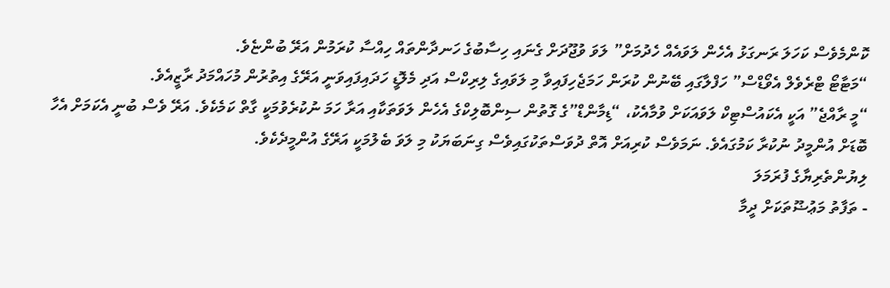ކޮންމެވެސް ކަހަލަ ރަނގަޅު އެހެން ލަވައެއް ހެދުމަށް” ލަވަ ވުޖޫދަށް ގެނައި ހިސާބުގެ ހަނދާންތައް ހިއްސާ ކުރަމުން އަރޭ ބުންޏެވެ.
“މަޓާޓޯ ޓްރެވެލް އެވޯޑްސް” ހަފްލާގައި ބޭނުން ކުރަން ހަމަޖެހިފައިވާ މި ލަވައިގެ ލިރިކްސް އަދި މެލޮޑީ ހަދައިފައިވަނީ އަރޭގެ އިތުރުން މުހައްމަދު ރާޒީއެވެ.
“މީ ރާއްޖެ” އަކީ އެކައުސްޓިކް ލަވައަކަށް ވުމާއެކު، “ޑިމާންޑް”ގެ ގޮތުން ސިންބޮލިކްގެ އެހެން ލަވަތަކާއި އަރާ ހަމަ ނުކުރެވުމަކީ ގާތް ކަމެކެވެ. އަރޭ ވެސް ބުނީ އެކަމަށް އެހާ ބޮޑަށް އުންމީދު ނުކުރާ ކަމުގައެވެ. ނަމަވެސް ކުރިއަށް އޮތް ދުވަސްތަކުގައިވެސް ގިނަބަޔަކު މި ލަވަ ބެލުމަކީ އަރޭގެ އުންމީދެކެވެ.
ލިޔުންތެރިޔާގެ ފުރަމަލަ
- ތަފާތު މަޢުޟޫތަކަށް ދީމާ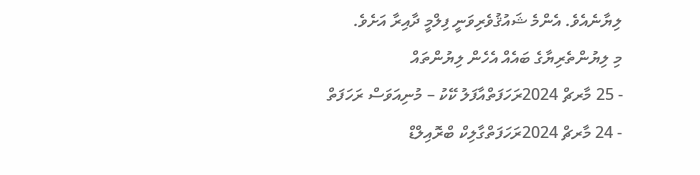ލިޔާނެއެވެ. އެންމެ ޝައުޤުވެރިވަނީ ފިލްމީ ދާއިރާ އަށެވެ.
މި ލިޔުންތެރިޔާގެ ބައެއް އެހެން ލިޔުންތައް
- 25 މާރޗް 2024ރަހަފަތްއާފަލު ކޭކު – މުނިއަވަސް ރަހަފަތް
- 24 މާރޗް 2024ރަހަފަތްގާލިކް ބްރޮއިލްޑް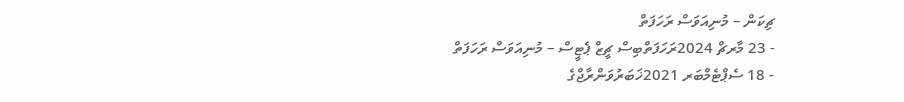ޗިކަން – މުނިއަވަސް ރަހަފަތް
- 23 މާރޗް 2024ރަހަފަތްބިސް ޗީޒް ޕެޓީސް – މުނިއަވަސް ރަހަފަތް
- 18 ސެޕްޓެމްބަރ 2021ޚަބަރުވަންރާޖްގެ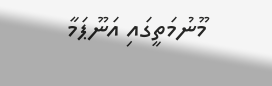މޫނުމަތީގައި އަނޫޕަމާ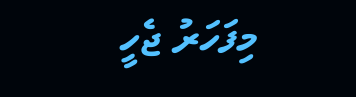މިފަހަރު ޖެހީ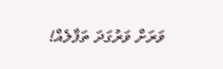ވަރަށް ވަރުގަދަ ތަފާލެއް!